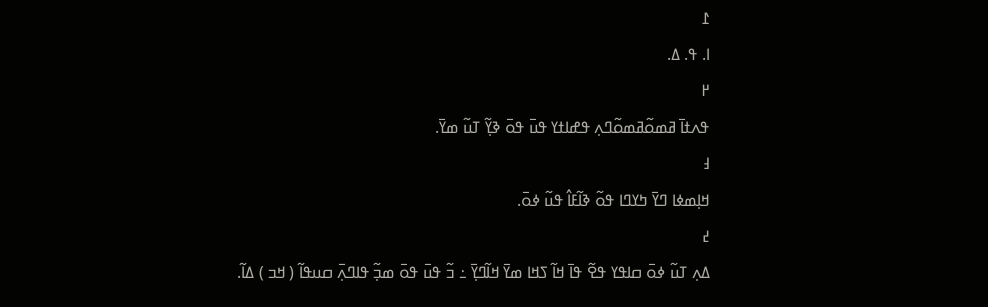߁
ߊ. ߟ. ߡ.
߂
ߟߍߙߊ߫ ߥߘߋ߬ߥߘߋ߬ߣߍ߲ ߟߝߊߙߌ ߟߎ߫ ߟߋ߫ ߢߌ߲߬ ߠߎ߬ ߘߌ߫.
߃
ߞߊ߲ߘߦߊ ߣߌ߫ ߤߌߣߊ ߟߋ߬ ߢߊ߬ߓߊ߮ ߟߎ߬ ߦߋ߫.
߄
ߡߍ߲ ߠߎ߬ ߦߋ߫ ߛߊߟߌ ߟߐ߬ ߟߊ߫ ߞߊ߬ ߖߞߊ ߘߌ߫ ߞߊ߬ߣߌ߲߫ ߸ ߏ߬ ߟߎ߫ ߟߋ߫ ߘߏ߲߬ ߟߊߣߍ߲߫ ߛߎߟߊ߬ ( ߞߏ ) ߡߊ߬.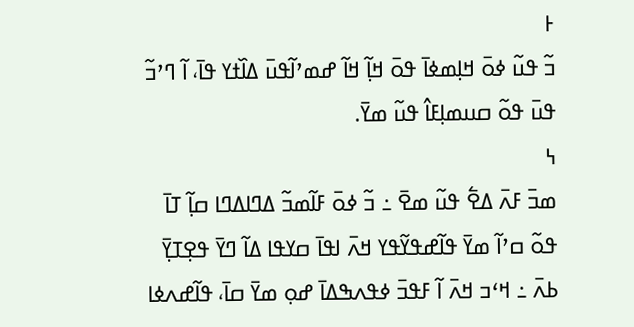߅
ߏ߬ ߟߎ߬ ߦߋ߫ ߞߊ߲ߘߦߊ߫ ߟߋ߫ ߞߊ߲߬ ߞߊ߬ ߝߘߴߊ߬ߟߎ߫ ߡߊ߰ߙߌ ߟߊ߫، ߊ߬ ߣߴߏ߬ ߟߎ߫ ߟߋ߬ ߛߎߘߊ߲ߓߊ߮ ߟߎ߬ ߘߌ߫.
߆
ߘߏ߫ ߓߍ߫ ߡߐ߱ ߟߎ߬ ߘߐ߫ ߸ ߏ߬ ߦߋ߫ ߓߊ߬ߘߏ߬ ߡߣߊߡߣߊ ߛߊ߲߬ ߠߊ߫ ߟߋ߬ ߛߴߊ߬ ߘߌ߫ ߟߊ߬ߝߟߌ߬ߟߌ ߞߍ߫ ߊߟߊ߫ ߛߌߟߊ ߡߊ߬ ߣߌ߫ ߟߐ߲ߠߌ߲߫ ߕߍ߫ ߸ ߞߵߏ ߞߍ߫ ߊ߬ ߓߟߏ߫ ߦߟߍߒߡߊ߫ ߝߋ߲ ߘߌ߫ ߛߊ߫، ߟߊ߬ߝߍߦߊ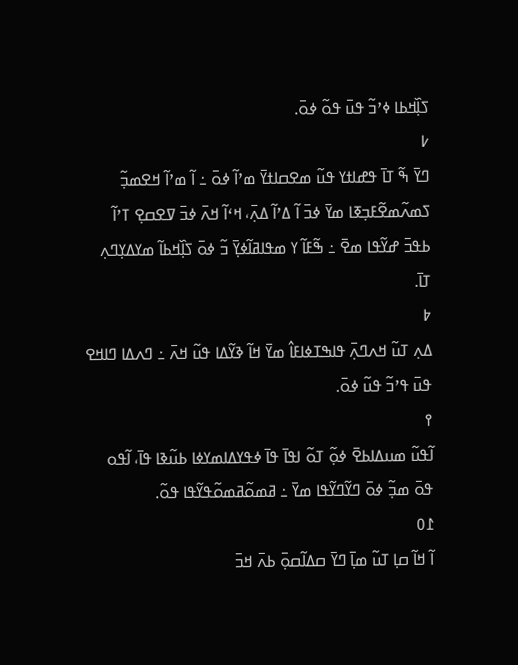ߖߊ߲߰ߞߕߊ ߦߴߏ߬ ߟߎ߫ ߟߋ߬ ߦߋ߫.
߇
ߣߌ߫ ߒ߬ ߠߊ߫ ߟߝߊߙߌ ߟߎ߬ ߘߐߛߊߙߌ߫ ߘߴߊ߬ ߦߋ߫ ߸ ߊ߬ ߘߴߊ߬ ߞߐߘߏ߲߬ ߖߘߍ߬ߘߐ߬ߓߏ߲ߧߊ ߘߌ߫ ߦߏ߫ ߊ߬ ߡߴߊ߬ ߡߍ߲߫، ߞߵߊ߬ ߞߍ߫ ߦߏ߫ ߜߐߛߐ߲ ߠߴߊ߬ ߕߟߏ߫ ߝߌ߬ߟߊ ߘߐ߫ ߸ ߒ߬ߓߊ߬ ߌ ߘߟߊߥߊ߬ߦߌ߲߫ ߏ߬ ߦߋ߫ ߖߊ߲߰ߞߕߊ߬ ߘߌߡߌ߲ߣߍ߲ ߠߊ߫.
߈
ߡߍ߲ ߠߎ߬ ߞߍߣߍ߲߫ ߟߊߒߠߦߊߓߊ߮ ߘߌ߫ ߞߊ߬ ߢߌ߬ߡߊ ߟߎ߬ ߞߍ߫ ߸ ߣߍߡߊ ߣߊߞߐ ߟߎ߫ ߟߴߏ߬ ߟߎ߬ ߦߋ߫.
߉
ߊ߬ߟߎ߬ ߘߎߡߊߕߐ߫ ߦߋ߲߬ ߠߋ߬ ߊߟߊ߫ ߟߊ߫ ߦߟߌߡߊߘߌߦߊ ߕߎ߬ߢߊ ߟߊ߫، ߊ߬ߟߋ ߟߋ߫ ߘߏ߲߬ ߦߋ߫ ߣߌ߬ߣߌ߬ߟߊ ߘߌ߫ ߸ ߥߘߋ߬ߥߘߋ߬ߟߌ߬ߟߊ ߟߋ߬.
߁߀
ߊ߬ ߞߊ߬ ߛߊ߲ ߠߎ߬ ߘߊ߲߫ ߣߌ߫ ߛߡߊ߬ߛߋ߲߫ ߕߍ߫ ߞߏ߫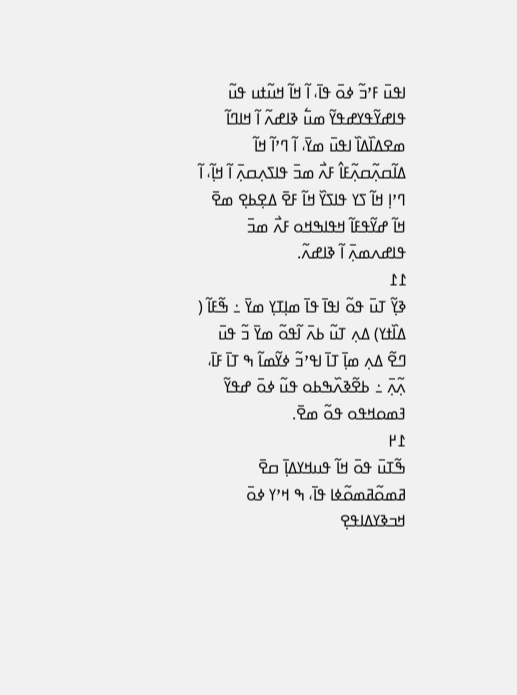ߊߟߎ߫ ߓߴߏ߬ ߦߋ߫ ߟߊ߫، ߊ߬ ߞߊ߬ ߞߎ߬ߙߎ ߟߎ߬ ߟߊߝߌ߬ߟߌߝߟߌ߬ ߘߎ߱ ߢߊߝߍ߬ ߊ߬ ߞߊߣߊ߬ ߘߐߡߊ߰ߡߊ߰ ߊߟߎ߫ ߘߌ߫، ߊ߬ ߣߴߊ߬ ߞߊ߬ ߡߊ߬ߛߍ߲߬ߛߍ߲߬ߓߊ߮ ߓߍ߯ ߘߏ߫ ߟߊߖߍ߲ߛߍ߲߫ ߊ߬ ߞߊ߲߬، ߊ߬ ߣߴߊ߲ ߞߊ߬ ߖߌ ߟߊߖߌ߰ ߞߊ߬ ߓߐ߫ ߡߐ߲ߕߐ߲ ߘߐ߫ ߞߊ߬ ߝߌ߬ߟߓߊ߬ ߞߟߊߒߞߋ ߓߍ߯ ߘߏ߫ ߟߊߝߍߘߍ߲߫ ߊ߬ ߢߊߝߍ߬.
߁߁
ߢߌ߲߬ ߠߎ߫ ߟߋ߬ ߊߟߊ߫ ߟߊ߫ ߘߊ߲ߠߌ߲ ߘߌ߫ ߸ ߒ߬ߓߊ߬ ( ߡߊ߰ߙߌ) ߡߍ߲ ߠߎ߬ ߕߍ߫ ߊ߬ߟߋ߬ ߘߌ߫ ߏ߬ ߟߎ߫ ߣߐ߬ ߡߍ߲ ߘߊ߲߫ ߠߊ߫ ߊߟߴߏ߬ ߦߌ߬ߘߊ߬ ߒ ߠߊ߫ ߓߊ߫، ߍ߲߬ߍ߲߫ ߸ ߕߐ߬ߢߍ߰ߒߕߋ ߟߎ߬ ߦߋ߫ ߝߟߌ߬ ߔߘߋߞߟߋ ߟߋ߬ ߘߐ߫.
߁߂
ߒ߬ߠߎ߫ ߟߋ߫ ߞߊ߬ ߟߎߞߌߡߊ߲߫ ߛߐ߫ ߥߘߋ߬ߥߘߋ߬ߦߊ ߟߊ߫، ߒ ߞߴߌ ߦߋ߫ ߞߏߢߌߡߊߟߐ߲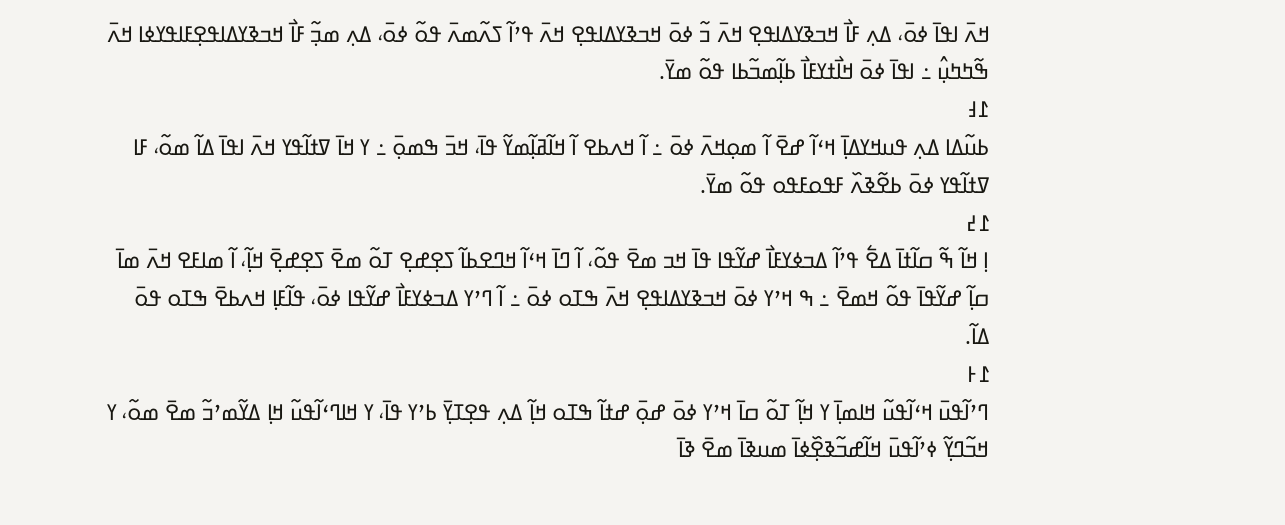ߞߍ߫ ߊߟߊ߫ ߦߋ߫، ߡߍ߲ ߓߊ߯ ߞߏߢߌߡߊߟߐ߲ ߞߍ߫ ߏ߬ ߦߋ߫ ߞߏߢߌߡߊߟߐ߲ ߞߍ߫ ߟߴߊ߬ ߖߍ߬ߘߍ߫ ߟߋ߬ ߦߋ߫، ߡߍ߲ ߘߏ߲߬ ߓߊ߯ ߞߏߢߌߡߊߟߐ߲ߓߊߟߌߦߊ ߞߍ߫ ߒ߬ߤߤߎ߲߮ ߸ ߊߟߊ߫ ߦߋ߫ ߞߊ߯ߙߌߓߊ߯ ߕߊ߲߬ߘߏ߬ߕߊ ߟߋ߬ ߘߌ߫.
߁߃
ߕߎ߬ߡߊ ߡߍ߲ ߟߎߞߌߡߊ߲߫ ߞߵߊ߬ ߝߐ߫ ߊ߬ ߘߋ߲ߞߍ߫ ߦߋ߫ ߸ ߊ߬ ߞߍߕߐ ߊ߬ ߞߊ߬ߥߊ߲߬ߘߌ߬ ߟߊ߫، ߞߏ߫ ߒߘߋ߲߫ ߸ ߌ ߞߊ߫ ߜߙߊ߬ߟߌ ߞߍ߫ ߊߟߊ߫ ߡߊ߬ ߘߋ߬، ߓߊ ߜߙߊ߬ߟߌ ߦߋ߫ ߕߐ߬ߢߍ߰ ߓߟߋߓߟߋ ߟߋ߬ ߘߌ߫.
߁߄
ߊ߲ ߞߊ߬ ߒ߬ ߛߊ߬ߙߊ߫ ߡߐ߱ ߟߴߊ߬ ߡߏߦߌߓߊ߯ ߝߌ߬ߟߊ ߟߊ߫ ߞߏ ߘߐ߫ ߟߋ߬، ߊ߬ ߣߊ߫ ߞߵߊ߬ ߞߣߐߕߊ߬ ߖߐ߲ߝߐ߲ ߠߋ߬ ߘߐ߫ ߖߐ߲ߝߐ߲߫ ߞߊ߲߬، ߊ߬ ߘߊߓߐ ߞߍ߫ ߘߊ߫ ߛߊ߲߬ ߝߌ߬ߟߊ߫ ߟߋ߬ ߞߘߐ߫ ߸ ߒ ߞߴߌ ߦߋ߫ ߞߏߢߌߡߊߟߐ߲ ߞߍ߫ ߒߠߋ ߦߋ߫ ߸ ߊ߬ ߣߴߌ ߡߏߦߌߓߊ߯ ߝߌ߬ߟߊ ߦߋ߫، ߟߊ߬ߓߊ߲ ߞߍߕߐ߫ ߒߠߋ ߟߋ߫ ߡߊ߬.
߁߅
ߣߴߊ߬ߟߎ߫ ߞߵߊ߬ߟߎ߬ ߞߊߘߊ߲߫ ߌ ߞߊ߲߬ ߠߋ߬ ߛߊ߫ ߞߴߌ ߦߋ߫ ߝߋ߲߫ ߝߙߊ߬ ߒߠߋ ߞߊ߲߬ ߡߍ߲ ߟߐ߲ߠߌ߲߫ ߕߴߌ ߟߊ߫، ߌ ߞߊߣߵߊ߬ߟߎ߬ ߞߊ߲ ߡߌ߬ߘߴߏ߬ ߘߐ߫ ߘߋ߬، ߌ ߞߏ߬ߣߌ߲߬ ߦߴߊ߬ߟߎ߫ ߞߊ߬ߝߏ߬ߢߐ߲߰ߦߊ߫ ߘߎߢߊ߫ ߘߐ߫ ߢߊ߫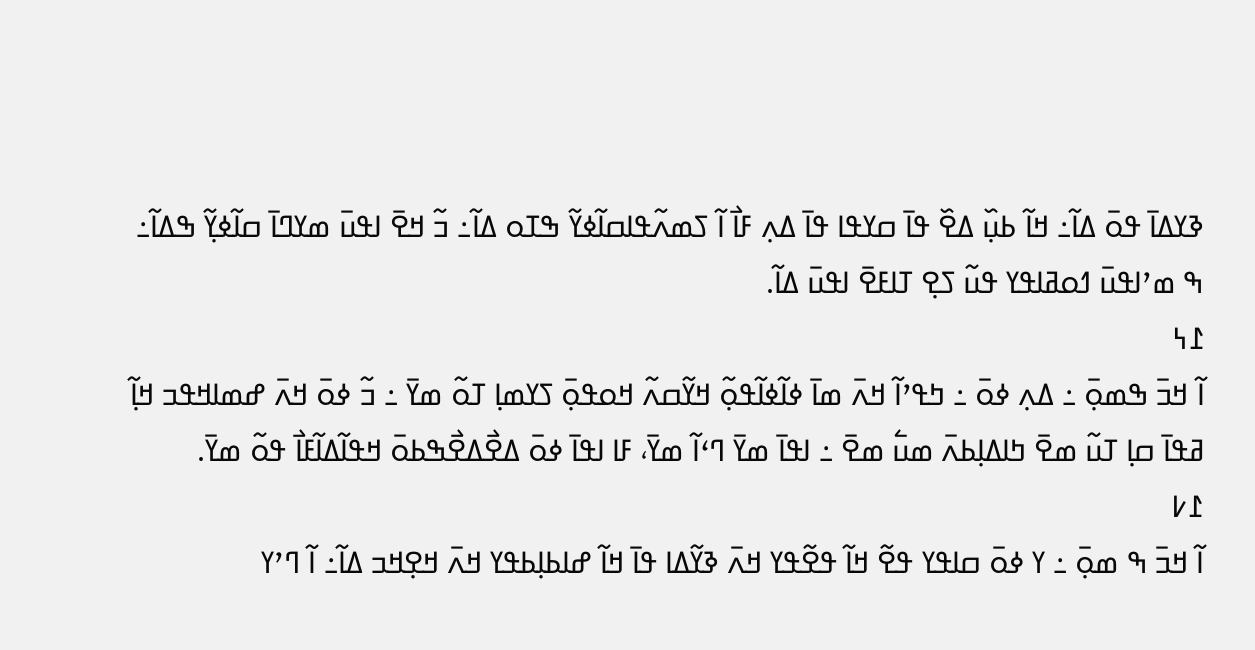ߢߌߡߊ߫ ߟߋ߫ ߡߊ߬߸ ߞߊ߬ ߕߎ߲߰ ߡߐ߰ ߟߊ߫ ߛߌߟߊ ߟߊ߫ ߡߍ߲ ߓߊ߯ ߊ߬ ߖߘߍ߬ߟߊߛߊ߬ߦߌ߬ ߒߠߋ ߡߊ߬߸ ߏ߬ ߞߐ߫ ߊߟߎ߫ ߘߌߣߊ߫ ߛߊ߬ߦߌ߲߬ ߒߡߊ߬߸ ߒ ߘߴߊߟߎ߫ ߗߋߥߊߟߌ ߟߎ߬ ߖߐ߲ ߠߊߓߐ߫ ߊߟߎ߫ ߡߊ߬.
߁߆
ߊ߬ ߞߏ߫ ߒߘߋ߲߫ ߸ ߡߍ߲ ߦߋ߫ ߸ ߤߟߴߊ߬ ߞߍ߫ ߘߊ߫ ߦߊ߬ߦߊ߬ߟߋ߲߬ ߞߌ߬ߛߍ߬ ߞߋߟߋ߲߫ ߖߌߘߊ߲ ߠߋ߬ ߘߌ߫ ߸ ߏ߬ ߦߋ߫ ߞߍ߫ ߝߘߊߞߟߏ ߞߊ߲߬ ߥߟߊ߫ ߛߊ߲ ߠߎ߬ ߘߐ߫ ߤߊߡߊ߲ߕߍ߫ ߘߎ߱ ߘߐ߫ ߸ ߊߟߊ߫ ߘߌ߫ ߣߵߊ߬ ߘߌ߫، ߓߊ ߊߟߊ߫ ߦߋ߫ ߡߐ߯ߡߐ߯ߒߕߋ߫ ߞߟߊ߬ߡߊ߬ߓߊ߯ ߟߋ߬ ߘߌ߫.
߁߇
ߊ߬ ߞߏ߫ ߒ ߘߋ߲߫ ߸ ߌ ߦߋ߫ ߛߊߟߌ ߟߐ߬ ߞߊ߬ ߟߐ߬ߟߌ ߞߍ߫ ߢߌ߬ߡߊ ߟߊ߫ ߞߊ߬ ߝߊߕߊ߲ߕߟߌ ߞߍ߫ ߞߐ߲ߞߏ ߡߊ߬߸ ߊ߬ ߣߴߌ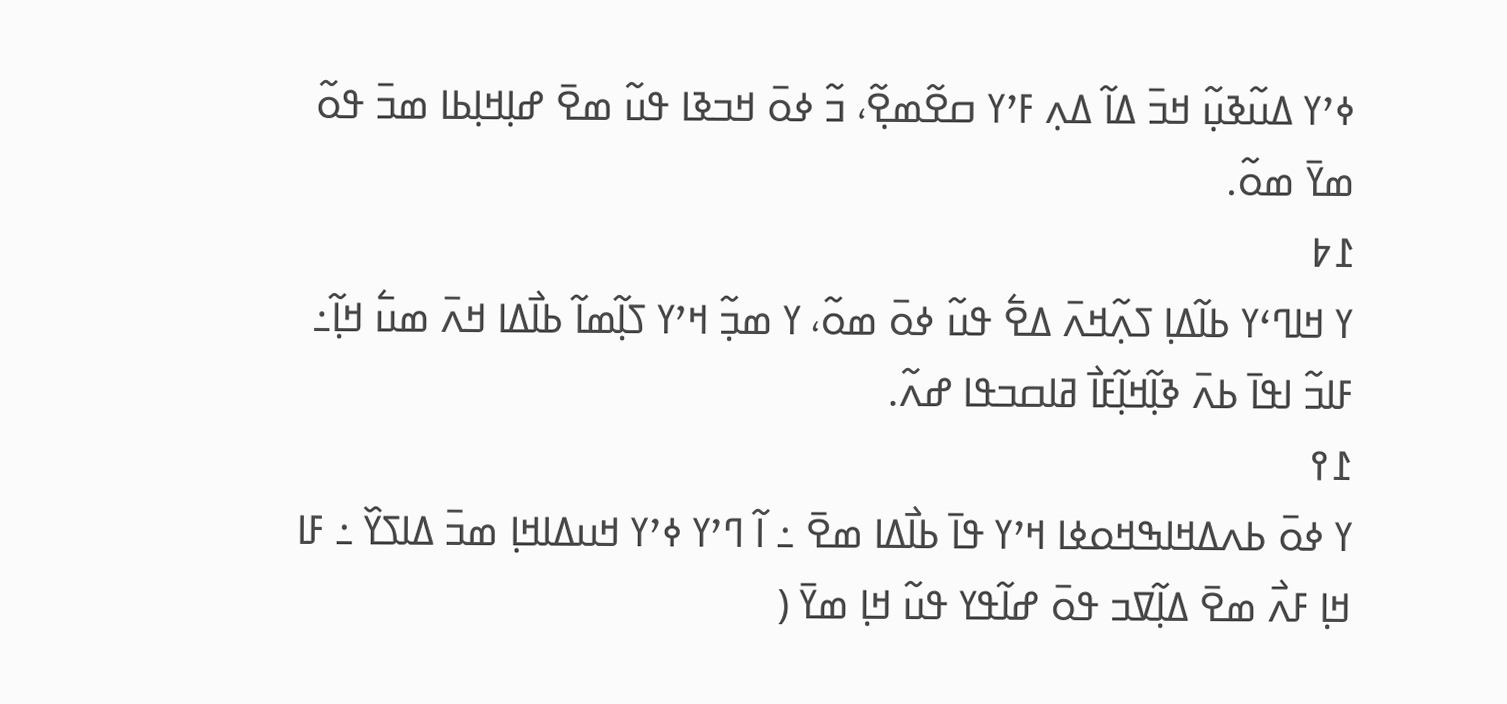ߦߴߌ ߡߎ߬ߢߎ߲߬ ߞߏ߫ ߡߊ߬ ߡߍ߲ ߓߴߌ ߛߐ߬ߘߐ߲߬، ߏ߬ ߦߋ߫ ߞߏߢߊ ߟߎ߬ ߘߐ߫ ߝߊ߲ߞߊ߲ߕߊ ߘߏ߫ ߟߋ߬ ߘߌ߫ ߘߋ߬.
߁߈
ߌ ߞߊߣߵߌ ߕߊ߬ߡߊ߲ ߖߍ߲߬ߞߍ߫ ߡߐ߱ ߟߎ߬ ߦߋ߫ ߘߋ߬، ߌ ߘߏ߲߬ ߞߴߌ ߖߊ߲߬ߘߊ߬ ߕߊ߯ߡߊ ߞߍ߫ ߘߎ߱ ߞߊ߲߬߸ ߓߊߏ߬ ߊߟߊ߫ ߕߍ߫ ߢߊ߲߬ߞߊ߲߬ߓߊ߯ ߥߊߛߏߟߊ ߝߍ߬.
߁߉
ߌ ߦߋ߫ ߕߍߡߞߊߒߞߋߦߊ ߞߴߌ ߟߊ߫ ߕߊ߯ߡߊ ߘߐ߫ ߸ ߊ߬ ߣߴߌ ߦߴߌ ߞߎߡߊߞߊ߲ ߘߏ߫ ߡߊߖߌ߰ ߸ ߓߊ ߞߊ߲ ߓߍ߯ ߘߐ߫ ߡߊ߲߬ߜߏ ߟߋ߫ ߝߊ߬ߟߌ ߟߎ߬ ߞߊ߲ ߘߌ߫ (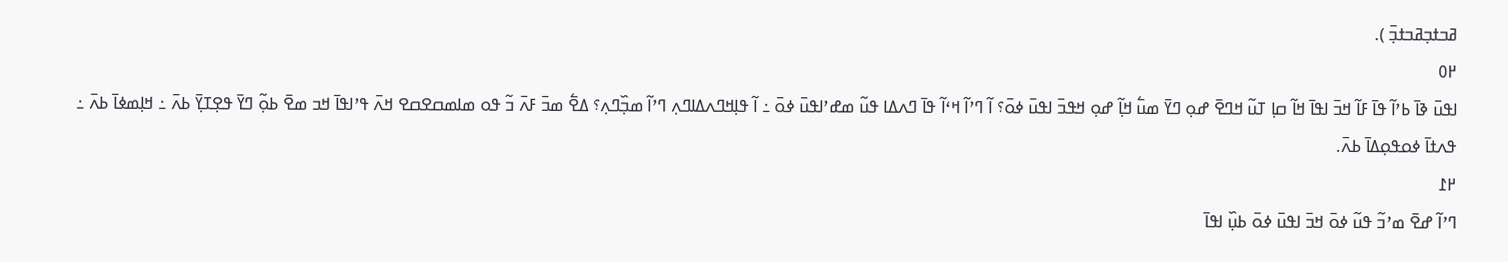ߥߏߙߏ߲ߥߏߙߏ߲߫ ).
߂߀
ߊߟߎ߫ ߢߊ߫ ߕߴߊ߬ ߟߊ߫ ߓߊ߬ ߞߏ߫ ߊߟߊ߫ ߞߊ߬ ߛߊ߲ ߠߎ߬ ߞߣߐ߫ ߝߋ߲ ߣߌ߫ ߘߎ߱ ߞߊ߲߬ ߝߋ߲ ߞߟߏ߫ ߊߟߎ߫ ߦߋ߫؟ ߊ߬ ߣߴߊ߬ ߞߵߊ߬ ߟߊ߫ ߣߍߡߊ ߟߎ߬ ߘߝߴߊߟߎ߫ ߦߋ߫ ߸ ߊ߬ ߟߊ߲ߞߣߍߡߊߣߍ߲ ߣߴߊ߬ ߘߏ߲߰ߣߍ߲؟ ߡߐ߱ ߘߏ߫ ߓߍ߫ ߏ߬ ߟߋ ߘߊߘߛߐߛߐ ߞߍ߫ ߟߴߊߟߊ߫ ߞߏ ߘߐ߫ ߕߋ߲߬ ߣߌ߫ ߟߐ߲ߠߌ߲߫ ߕߍ߫ ߸ ߞߊ߲ߘߦߊ߫ ߕߍ߫ ߸ ߟߍߙߊ߫ ߦߋߟߋ߲ߡߊ߫ ߕߍ߫.
߂߁
ߣߴߊ߬ ߝߐ߫ ߘߴߏ߬ ߟߎ߬ ߦߋ߫ ߞߏ߫ ߊߟߎ߫ ߦߋ߫ ߕߎ߲߰ ߊߟߊ߫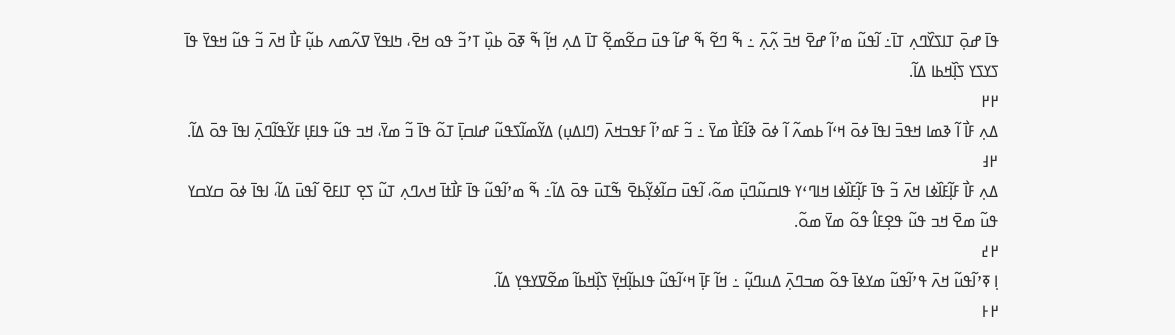ߟߊ߫ ߝߋ߲߫ ߠߊߖߌ߰ߣߍ߲ ߠߊ߫߸ ߊ߬ߟߎ߬ ߘߴߊ߬ ߝߐ߫ ߞߏ߫ ߍ߲߬ߍ߲߫ ߸ ߒ߬ ߣߐ߬ ߒ߬ ߝߊ߬ ߟߎ߫ ߛߐ߬ߘߐ߲߬ ߠߊ߫ ߡߍ߲ ߞߊ߲߬ ߒ߬ ߧߋ߫ ߕߎ߲߰ ߠߴߏ߬ ߟߋ ߞߐ߫، ߤߊߟߌ߫ ߜߍ߬ߘߍ ߕߎ߲߬ ߓߊ߯ ߞߍ߫ ߏ߬ ߟߎ߬ ߞߟߌ߫ ߟߊ߫ ߖߌߖߌ ߖߊ߲߰ߞߕߊ ߡߊ߬.
߂߂
ߡߍ߲ ߓߊ߯ ߊ߬ ߢߘߊ ߞߟߏ߫ ߊߟߊ߫ ߦߋ߫ ߞߵߊ߬ ߕߘߍ߬ ߊ߬ ߦߋ߫ ߢߊ߬ߓߊ߯ ߘߌ߫ ߸ ߏ߬ ߓߘߴߊ߬ ߓߟߏߞߍ߫ (ߣߊߡߎ߲) ߡߌ߬ߘߊ߬ߖߟߎ߬ ߝߊߛߊ߲߫ ߠߋ߬ ߟߊ߫ ߏ߬ ߘߌ߫، ߞߏ ߟߎ߬ ߟߊߓߊ߲ ߓߌ߬ߟߊ߬ߣߍ߲߫ ߊߟߊ߫ ߟߋ߫ ߡߊ߬.
߂߃
ߡߍ߲ ߓߊ߯ ߓߊ߲߬ߓߊ߰ߦߊ ߞߍ߫ ߏ߬ ߟߊ߫ ߓߊ߲߬ߓߊ߰ߦߊ ߞߊߣߵߌ ߟߊߛߎ߬ߣߎ߲߫ ߘߋ߬، ߊ߬ߟߎ߫ ߛߊ߬ߦߌ߲߬ߕߐ߫ ߒ߬ߠߎ߫ ߟߋ߫ ߡߊ߬߸ ߒ߬ ߘߴߊ߬ߟߎ߬ ߟߊ߫ ߓߊ߯ߙߊ߫ ߞߍߣߍ߲ ߠߎ߬ ߖߐ߲ ߠߊߓߐ߫ ߊ߬ߟߎ߫ ߡߊ߬، ߊߟߊ߫ ߦߋ߫ ߛߌߛߌ ߟߎ߬ ߘߐ߫ ߞߏ ߟߎ߬ ߟߐ߲ߓߊ߮ ߟߋ߬ ߘߌ߫ ߘߋ߬.
߂߄
ߊ߲ ߧߴߊ߬ߟߎ߬ ߞߍ߫ ߟߴߊ߬ߟߎ߬ ߘߌߦߊ߫ ߟߋ߬ ߘߏߣߍ߲߫ ߡߎߣߎ߲߬ ߸ ߞߊ߬ ߓߊ߲߫ ߞߵߊ߬ߟߎ߬ ߟߊߕߊ߲߬ߞߌ߲߫ ߖߊ߲߰ߞߕߊ߬ ߘߐ߬ߜߌߟߌ߲ ߡߊ߬.
߂߅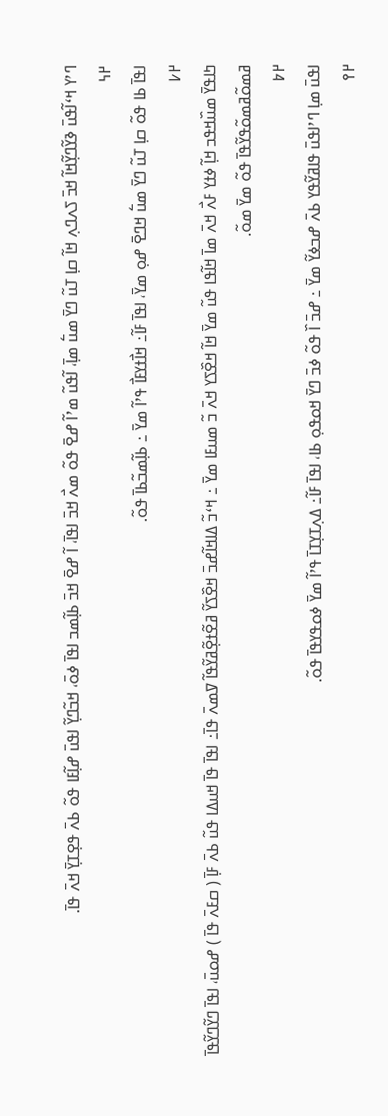ߣߴߌ ߞߵߊ߬ߟߎ߫ ߢߌ߬ߣߌ߲߬ߞߊ߬ ߞߏ߫ ߖߍߣߍ߲ ߞߊ߬ ߛߊ߲ ߠߎ߬ ߣߌ߫ ߘߎ߱ ߘߊ߲߫، ߊ߬ߟߎ߬ ߘߴߊ߬ ߝߐ߫ ߟߋ߬ ߘߍ߯ ߞߏ߫ ߊߟߊ߫، ߊ߬ ߝߐ߫ ߞߏ߫ ߕߊ߲߬ߘߏ ߊߟߊ߫ ߦߋ߫، ߞߏ߬ߣߌ߲߬ ߊߟߎ߫ ߝߊ߲߬ߓߊ ߟߋ߬ ߕߍ߫ ߟߐ߲ߠߌ߲߫ ߞߍ߫ ߟߊ߫.
߂߆
ߊߟߊ߫ ߕߊ ߟߋ߬ ߛߊ߲ ߠߎ߬ ߣߌ߫ ߘߎ߱ ߞߣߐ߫ ߝߋ߲ ߘߌ߫، ߊߟߊ߫ ߓߊ߬߸ ߞߊ߯ߙߌߓߊ߯ ߟߴߊ߬ ߘߌ߫ ߸ ߕߊ߲߬ߘߏ߬ߕߊ߫ ߟߋ߬.
߂߇
ߤߊߟߌ߫ ߘߎ߰ߞߟߏ ߞߊ߲߬ ߦߙߌ ߓߍ߯ ߞߍ߫ ߘߊ߫ ߞߊ߬ߟߊ ߟߎ߬ ߘߌ߫ ߞߊ߬ ߞߐ߰ߖߌ ߞߍ߫ ߏ߬ ߘߎߓߊ ߘߌ߫ ߸ ߞߵߏ߬ ߡߊߞߊ߬ߝߏ߫ ߞߐ߰ߖߌ߬ ߥߐ߬ߙߐ߲߬ߥߌ߬ߟߊ߬ ߜߘߍ߫ ߟߊ߫߸ ߊߟߊ߫ ߟߊ߫ ߞߎߡߊ ߟߎ߬ ߕߍ߫ ߓߊ߲߫ ( ߛߓߍ߫ ߟߊ߫ ) ߝߋߎ߫، ߊߟߊ߫ ߣߌ߬ߣߌ߬ߟߊ߫ ߥߘߋ߬ߥߘߋ߬ߟߌ߬ߟߊ߫ ߟߋ߬ ߘߌ߫ ߘߋ߬.
߂߈
ߊߟߎ߫ ߘߊ߲ ߣߴߊߟߎ߫ ߟߊߥߌ߬ߟߌ ߕߍ߫ ߝߏߦߌ߬ ߘߌ߫ ߸ ߝߏ߫ ߊ߰ ߟߋ߬ ߦߏ߫ ߣߌ߫ ߞߋߟߋ߲ ߕߊ، ߊߟߊ߫ ߓߊ߬߸ ߡߍ߲ߠߌ߲ߠߊ߫ ߟߴߊ߬ ߘߌ߫ ߦߋߟߌߟߊ߫ ߟߋ߬.
߂߉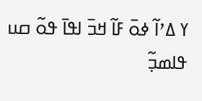ߌ ߡߴߊ߬ ߦߋ߫ ߓߊ߬ ߞߏ߫ ߊߟߊ߫ ߟߋ߬ ߛߎ ߟߊߘߏ߲߬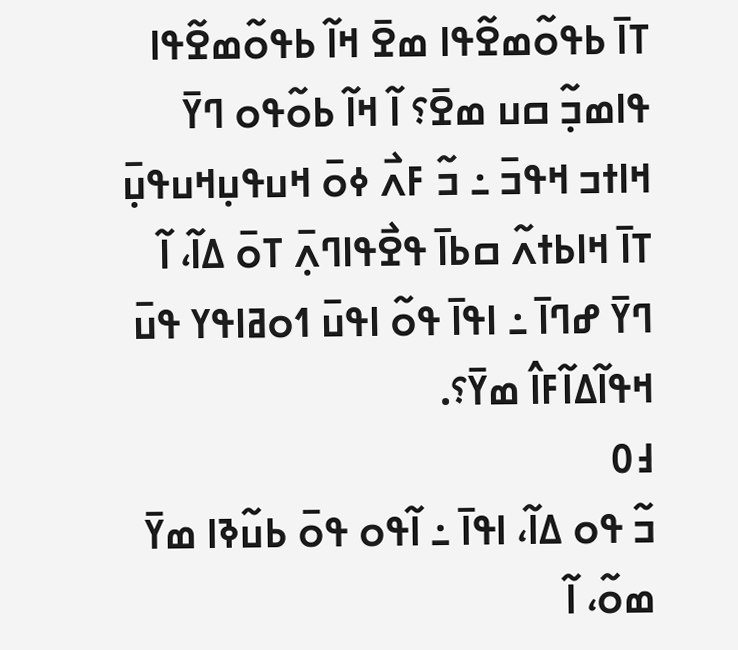ߠߊ߫ ߕߟߋ߬ߘߐ߬ߟߊ ߘߐ߫ ߞߊ߬ ߕߟߋ߬ߘߐ߬ߟߊ ߟߊߘߏ߲߬ ߛߎ ߘߐ߫؟ ߊ߬ ߞߊ߬ ߕߋ߬ߟߋ ߣߌ߫ ߞߊߙߏ ߞߟߏ߫ ߸ ߏ߬ ߓߍ߯ ߦߋ߫ ߞߎߟߎ߲ߞߎߟߎ߲߫ ߠߊ߫ ߞߊߕߙߍ߬ ߛߕߊ߫ ߟߐ߯ߟߊߣߍ߲߫ ߠߋ߫ ߡߊ߬، ߊ߬ ߣߌ߫ ߝߣߊ߫ ߸ ߊߟߊ߫ ߟߋ߬ ߊߟߎ߫ ߗߋߥߊߟߌ ߟߎ߫ ߞߟߊ߬ߡߊ߬ߓߊ߮ ߘߌ߫؟.
߃߀
ߏ߬ ߟߋ ߡߊ߬، ߊߟߊ߫ ߸ ߊ߬ߟߋ ߟߋ߫ ߕߎ߬ߢߊ ߘߌ߫ ߘߋ߬، ߊ߬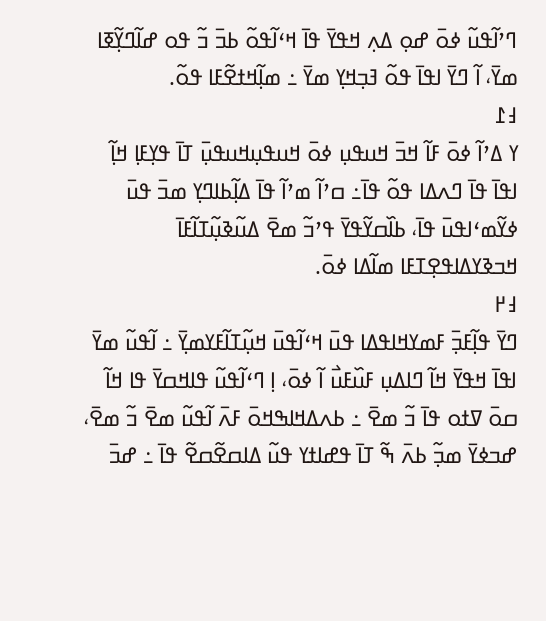ߣߴߊ߬ߟߎ߬ ߦߋ߫ ߝߋ߲ ߡߍ߲ ߞߟߌ߫ ߟߊ߫ ߞߵߊ߬ߟߋ߬ ߕߏ߫ ߏ߬ ߟߋ ߝߊ߬ߣߌ߲߬ߧߊ ߘߌ߫، ߊ߬ ߣߌ߫ ߊߟߊ߫ ߟߋ߬ ߔߏ߲ߞߌ߲ ߘߌ߫ ߸ ߘߊ߲߬ߞߙߐ߬ߓߊ ߟߋ߬.
߃߁
ߌ ߡߴߊ߬ ߦߋ߫ ߓߊ߬ ߞߏ߫ ߞߎߟߎ߲ ߦߋ߫ ߞߎߟߎ߲ߞߎߟߎ߲߫ ߠߊ߫ ߟߌ߲ߓߊ߲ ߞߊ߲߬ ߊߟߊ߫ ߟߊ߫ ߣߍߡߊ ߟߋ߬ ߟߊ߫߸ ߛߴߊ߬ ߘߴߊ߬ ߟߊ߫ ߡߊ߲߬ߕߊߣߌ߲ ߘߏ߫ ߟߎ߫ ߦߌ߬ߘߵߊߟߎ߫ ߟߊ߫، ߕߊ߰ߛߌ߬ߟߌ߫ ߟߴߏ߬ ߘߐ߫ ߡߎ߬ߢߎ߲߬ߠߊ߬ߓߊ߫ ߞߏߢߌߡߊߟߐ߲ߠߓߊ ߘߊ߬ߡߊ ߦߋ߫.
߃߂
ߣߌ߫ ߟߊ߲߬ߓߏ߲߫ ߓߘߌߞߊߟߡߊ ߟߎ߫ ߞߵߊ߬ߟߎ߫ ߞߎ߲߬ߠߊ߬ߓߌߘߌ߲߫ ߸ ߊ߬ߟߎ߬ ߘߌ߫ ߊߟߊ߫ ߞߟߌ߫ ߞߊ߬ ߣߊߡߎ߲ ߓߎ߰ߓߎ߯ ߊ߬ ߦߋ߫، ߊ߲ ߣߵߊ߬ߟߎ߬ ߟߊߞߛߌ߫ ߟߊ ߞߊ߬ ߛߋ߫ ߜߙߋ ߟߊ߫ ߏ߬ ߘߐ߫ ߸ ߕߍߡߞߊߒߞߋ߫ ߓߍ߫ ߊ߬ߟߎ߬ ߘߐ߫ ߏ߬ ߘߐ߫، ߝߏߦߌ߫ ߘߏ߲߬ ߕߍ߫ ߒ߬ ߠߊ߫ ߟߝߊߙߌ ߟߎ߬ ߡߊߛߐ߬ߛߐ߬ ߟߊ߫ ߸ ߝߏ߫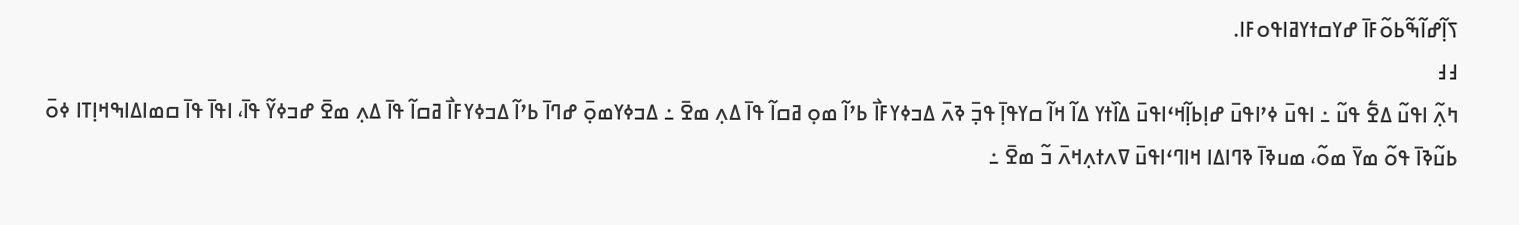ߖߊ߲߬ߝߊ߬ߒ߬ߕߋ߬ߓߊ߫ ߝߌߛߙߌߥߊߟߋߓߊ.
߃߃
ߤߍ߲߬ ߊߟߎ߬ ߡߐ߱ ߟߎ߬ ߸ ߊߟߎ߫ ߦߴߊߟߎ߫ ߝߊ߲ߕߊ߲߬ߞߵߊߟߎ߫ ߡߊ߰ߙߌ ߡߊ߬ ߞߊ߬ ߛߌߟߊ߲߫ ߟߏ߲߫ ߢߍ߫ ߡߏߦߌߓߊ߯ ߕߴߊ߬ ߘߋ߲ ߥߛߊ߬ ߟߊ߫ ߡߍ߲ ߘߐ߫ ߸ ߡߏߦߌߘߋ߲߫ ߝߣߊ߫ ߕߴߊ߬ ߡߏߦߌߓߊ߯ ߥߛߊ߬ ߟߊ߫ ߡߍ߲ ߘߐ߫ ߝߏߦߌ߬ ߟߊ߫، ߊߟߊ߫ ߟߊ߫ ߛߘߊߡߊߒߞߊ߲ߠߊ ߦߋ߫ ߕߎ߬ߢߊ߫ ߟߋ߬ ߘߌ߫ ߘߋ߬، ߘߎߢߊ߫ ߢߣߊߡߊ ߞߊߣߵߊߟߎ߫ ߜߍߙߍ߲ߞߍ߫ ߏ߬ ߘߐ߫ ߸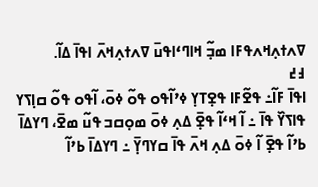ߜߍߙߍ߲ߞߍߟߓߊ ߘߏ߲߬ ߞߊߣߵߊߟߎ߫ ߜߍߙߍ߲ߞߍ߫ ߊߟߊ߫ ߡߊ߬.
߃߄
ߊߟߊ߫ ߓߊ߬߸ ߟߐ߬ߓߊ ߟߐ߲ߠߌ߲ ߦߴߊ߬ߟߋ ߟߋ߬ ߦߋ߫، ߊ߬ߟߋ ߟߋ߬ ߛߊ߲ߖߌ ߟߊߖߌ߰ ߟߊ߫ ߸ ߊ߬ ߞߵߊ߬ ߟߐ߲߫ ߡߍ߲ ߦߋ߫ ߘߋ߲ߛߏ ߟߎ߬ ߘߐ߫، ߣߌߡߊ߫ ߕߴߊ߬ ߟߐ߲߫ ߊ߬ ߦߋ߫ ߡߍ߲ ߞߍ߫ ߟߊ߫ ߛߌߣߌ߲߫ ߸ ߣߌߡߊ߫ ߕߴߊ߬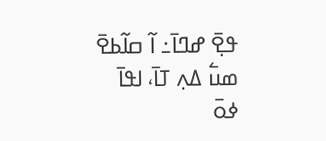ߟߐ߲߫ ߝߣߊ߫߸ ߊ߬ ߛߊ߬ߕߐ߫ ߘߎ߱ ߡߍ߲ ߠߊ߫، ߊߟߊ߫ ߦߋ߫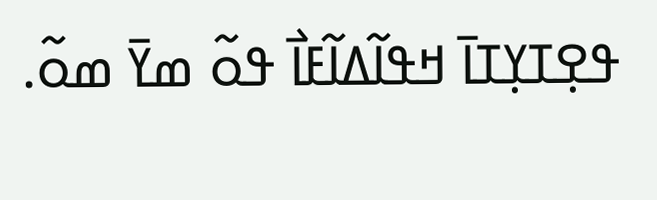ߟߐ߲ߠߌ߲ߠߊ߫ ߞߟߊ߬ߡߊ߬ߓߊ߯ ߟߋ߬ ߘߌ߫ ߘߋ߬.